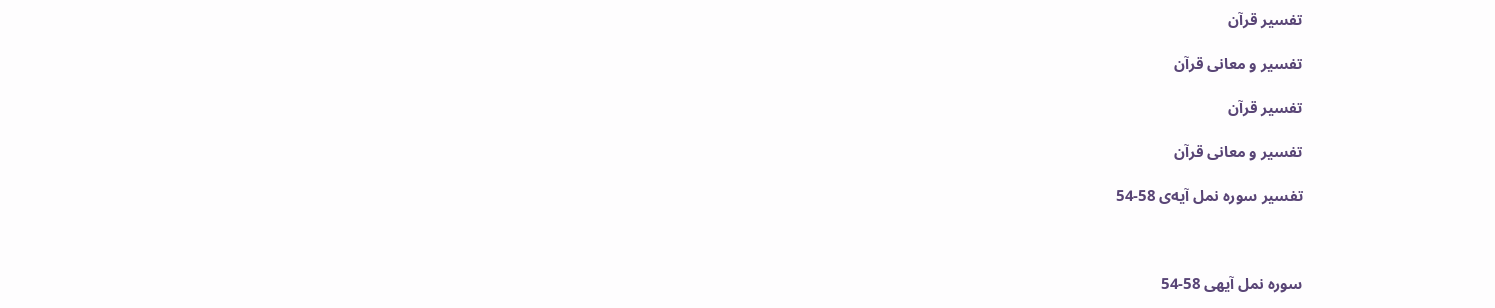تفسیر قرآن

تفسیر و معانی قرآن

تفسیر قرآن

تفسیر و معانی قرآن

تفسیر سوره‌ نمل آیه‌ی 58-54



سوره نمل آیهی 58-54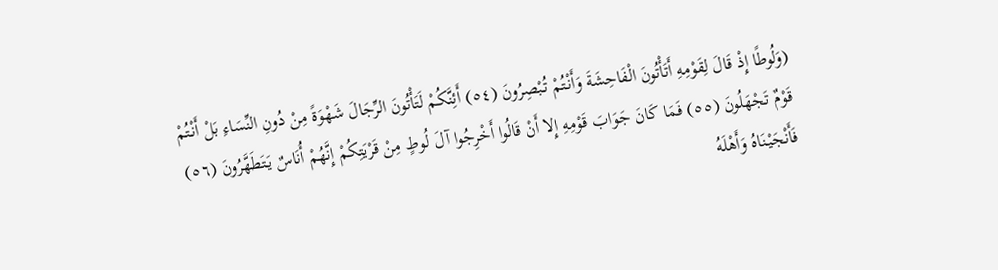(وَلُوطًا إِذْ قَالَ لِقَوْمِهِ أَتَأْتُونَ الْفَاحِشَةَ وَأَنْتُمْ تُبْصِرُونَ (٥٤) أَئِنَّکُمْ لَتَأْتُونَ الرِّجَالَ شَهْوَةً مِنْ دُونِ النِّسَاءِ بَلْ أَنْتُمْ قَوْمٌ تَجْهَلُونَ (٥٥) فَمَا کَانَ جَوَابَ قَوْمِهِ إِلا أَنْ قَالُوا أَخْرِجُوا آلَ لُوطٍ مِنْ قَرْیَتِکُمْ إِنَّهُمْ أُنَاسٌ یَتَطَهَّرُونَ (٥٦) فَأَنْجَیْنَاهُ وَأَهْلَهُ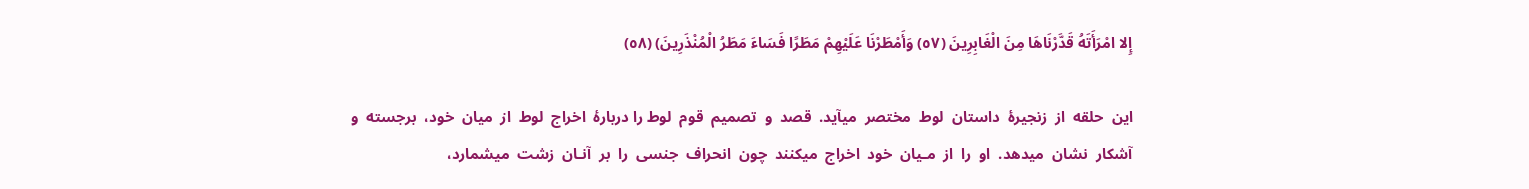إِلا امْرَأَتَهُ قَدَّرْنَاهَا مِنَ الْغَابِرِینَ (٥٧) وَأَمْطَرْنَا عَلَیْهِمْ مَطَرًا فَسَاءَ مَطَرُ الْمُنْذَرِینَ) (٥٨)

این  حلقه  از  زنجیرۀ  داستان  لوط  مختصر  میآید.  قصد  و  تصمیم  قوم  لوط را دربارۀ  اخراج  لوط  از  میان  خود،  برجسته  و  آشکار  نشان  میدهد.  او  را  از  مـیان  خود  اخراج  میکنند  چون  انحراف  جنسی  را  بر  آنـان  زشت  میشمارد،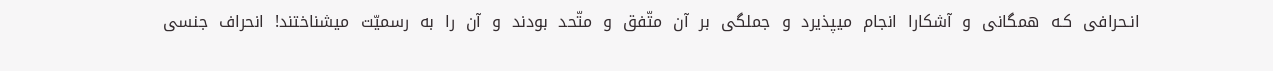انـحرافی  کـه  همگانی  و  آشکارا  انجام  میپذیرد  و  جملگی  بر  آن  متّفق  و  متّحد  بودند  و  آن  را  به  رسمیّت  میشناختند!  انحراف  جنسی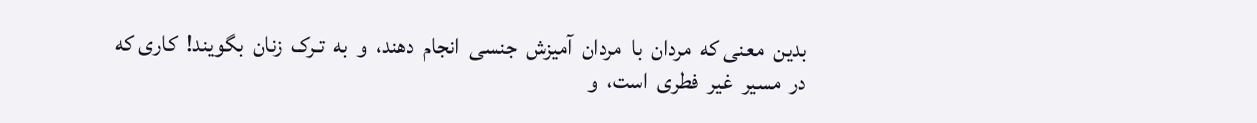بدین  معنی که  مردان  با  مردان  آمیزش  جنسی  انجام  دهند،  و  به  تـرک  زنان  بگویند!  کاری که  در  مسیر  غیر  فطری  است،  و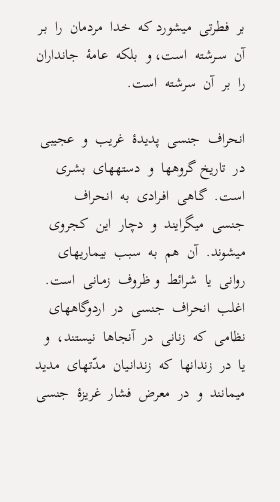بر  فطرتی  میشورد کـه  خدا  مردمان  را  بـر  آن  سـرشته  است، و  بلکه  عامۀ  جانداران  را  بر  آن  سرشته  است‌.

انحراف  جنسی  پدیدۀ  غریب  و  عجیبی  در  تاریخ گروهها  و  دستههای  بشـری  است.  گـاهی  افـرادی  به  انـحراف  جنسی  میگرایند  و  دچار  این  کجروی  میشوند.  آن  هم  به  سبب  بیماریهای  روانی  یا  شرائط  و ظروف  زمـانی  است.  اغلب  انحراف  جنسی  در  اردوگاههای  نظامی  که  زنانی  در  آنجاها  نیستند،  و  یا  در  زندانها  که  زندانـیان  مدّتهای  مدید  میمانند  و  در  معرض  فشار  غریزۀ  جنسی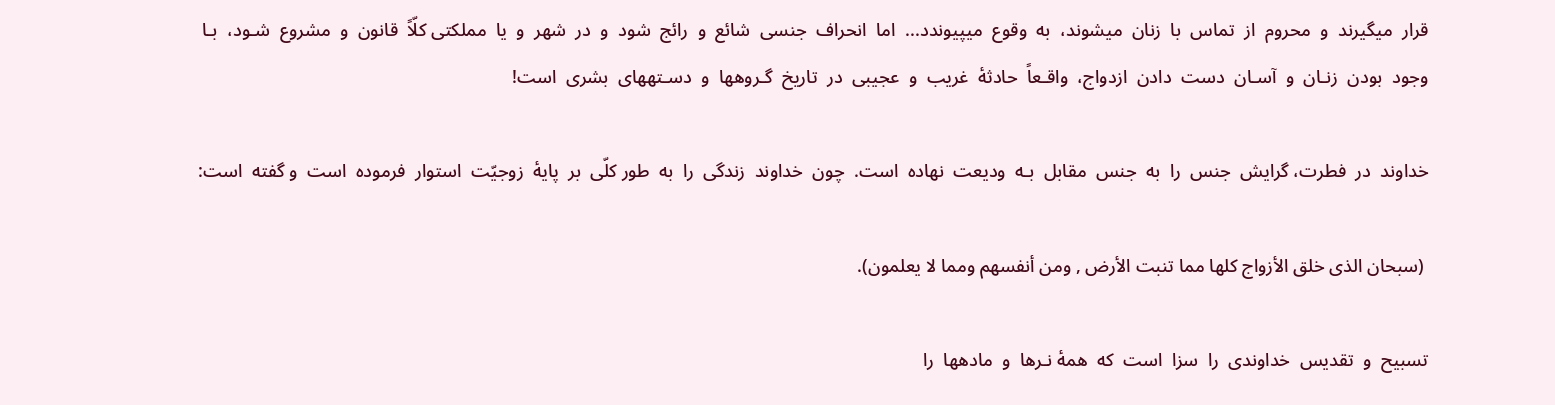قرار  میگیرند  و  محروم  از  تماس  با  زنان  میشوند،  به  وقوع  میپیوندد...  اما  انحراف  جنسی  شائع  و  رائج  شود  و  در  شهر  و  یا  مملکتی کلّاً  قانون  و  مشروع  شـود،  بـا  وجود  بودن  زنـان  و  آسـان  دست  دادن  ازدواج،  واقـعاً  حادثۀ  غریب  و  عجیبی  در  تاریخ  گـروهها  و  دسـتههای  بشری  است!

خداوند  در  فطرت، گرایش  جنس  را  به  جنس  مقابل  بـه  ودیعت  نهاده  است.  چون  خداوند  زندگی  را  به  طور کلّی  بر  پایۀ  زوجیّت  استوار  فرموده  است  و گفته  است‌:

 (سبحان الذی خلق الأزواج کلها مما تنبت الأرض , ومن أنفسهم ومما لا یعلمون).

تسبیح  و  تقدیس  خداوندی  را  سزا  است  که  همۀ نـرها  و  مادهها  را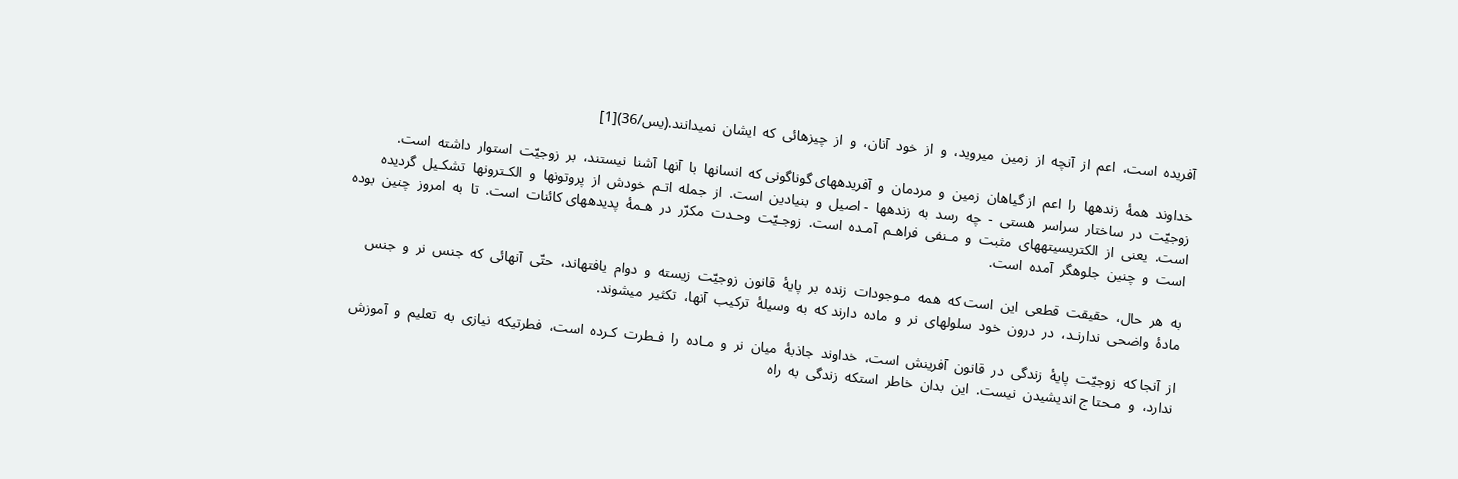آفریده  است،  اعم  از  آنچه  از  زمین  میروید،  و  از  خود  آنان،  و  از  چیزهائی  که  ایشان  نمیدانند.(یس/36)[1]

خداوند  همۀ  زندهها  را  اعم  از گیاهان  زمین  و  مردمان  و  آفریدههای گوناگونی که  انسانها  با  آنها  آشنا  نیستند،  بر  زوجیّت  استوار  داشته  است.  زوجیّت  در  ساختار  سراسر  هستی  -  چه  رسد  به  زندهها  - اصیل  و  بنیادین  است.  از  جمله  اتـم  خودش  از  پروتونها  و  الکـترونها  تشکـیل  گردیده  است.  یعنی  از  الکتریسیتههای  مثبت  و  مـنفی  فراهـم  آمـده  است.  زوجـیّت  وحـدت  مکرّر  در  هـمۀ  پدیدههای کائنات  است.  تا  به  امروز  چنین  بوده  است  و  چنین  جلوهگر  آمده  است‌.

به  هر  حال،  حقیقت  قطعی  این  است که  همه  مـوجودات  زنده  بر  پایۀ  قانون  زوجیّت  زیسته  و  دوام  یافتهاند،  حتّی  آنهائی  که  جنس  نر  و  جنس  مادۀ  واضحی  ندارنـد،  در  درون  خود  سلولهای  نر  و  ماده  دارند که  به  وسیلۀ  ترکیب  آنها،  تکثیر  میشوند.

از  آنجا که  زوجیّت  پایۀ  زندگی  در  قانون  آفرینش  است،  خداوند  جاذبۀ  میان  نر  و  مـاده  را  فـطرت  کـرده  است،  فطرتیکه  نیازی  به  تعلیم  و  آموزش  ندارد،  و  مـحتا ج اندیشیدن  نیست.  این  بدان  خاطر  استکه  زندگی  به  راه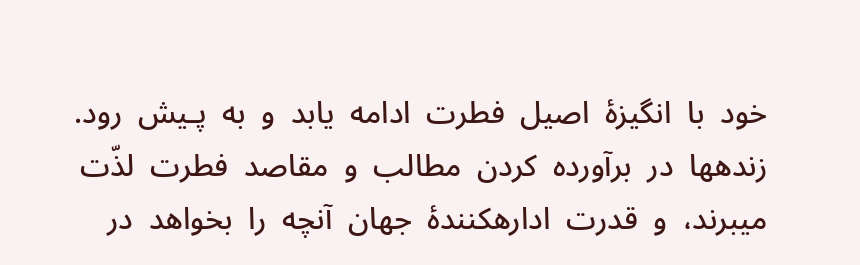خود  با  انگیزۀ  اصیل  فطرت  ادامه  یابد  و  به  پـیش  رود.  زندهها  در  برآورده  کردن  مطالب  و  مقاصد  فطرت  لذّت  میبرند،  و  قدرت  ادارهکنندۀ  جهان  آنچه  را  بخواهد  در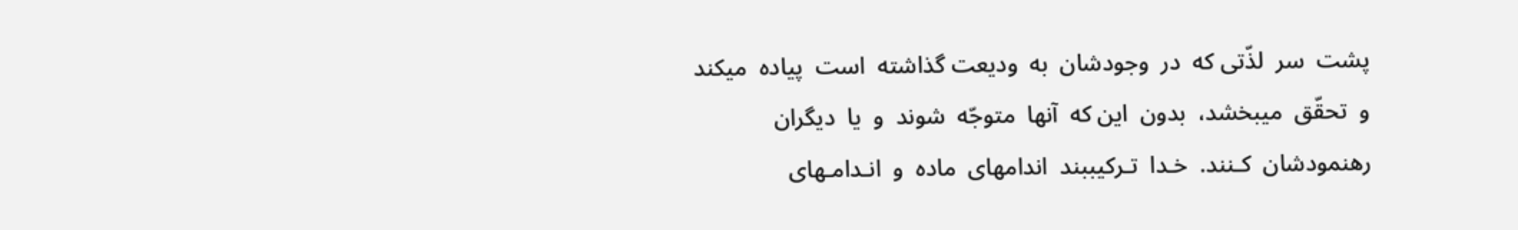پشت  سر  لذّتی که  در  وجودشان  به  ودیعت گذاشته  است  پیاده  میکند  و  تحقّق  میبخشد،  بدون  این که  آنها  متوجّه  شوند  و  یا  دیگران  رهنمودشان  کـنند.  خـدا  تـرکیببند  اندامهای  ماده  و  انـدامـهای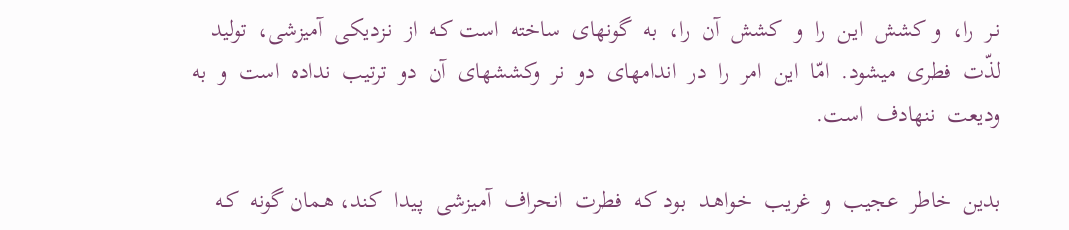نـر  را،  و کشش  ایـن  را  و  کشش  آن  را،  به  گونهای  ساخته  است کـه  از  نـزدیکی  آمیزشی،  تولید  لذّت  فطری  میشود.  امّا  این  امر  را  در  اندامهای  دو  نر  وکششهای  آن  دو  ترتیب  نداده  است  و  به  ودیعت  ننهادف  است‌.

بدین  خاطر  عجیب  و  غریب  خـواهـد  بـود کـه  فطرت  انحراف  آمـیزشی  پـیدا  کـند، هـمان گونه  کـه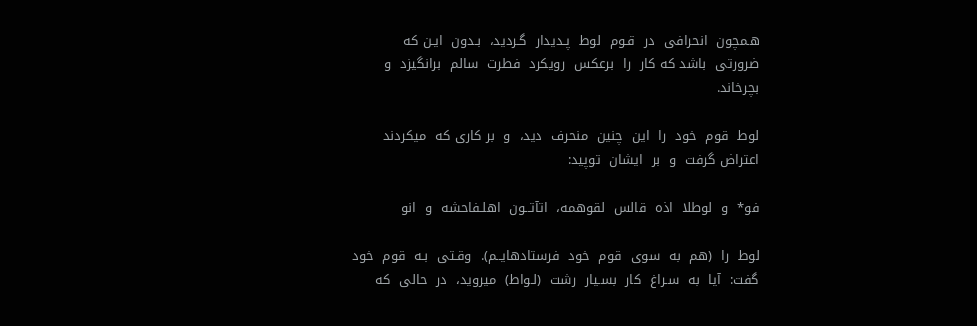هـمچون  انحرافی  در  قـوم  لوط  پـدیدار  گـردید،  بـدون  ایـن که  ضرورتی  باشد که کار  را  برعکس  رویکرد  فطرت  سالم  برانگیزد  و  بچرخاند.

لوط  قوم  خود  را  این  چنین  منحرف  دید،  و  بر کاری که  میکردند  اعتراض گرفت  و  بر  ایشان  توپید:

فو*  و  لوطلا  اذه  قالس  لقوهمه،  اتآتــون  اهلـفاحشه  و  انو

لوط  را  (هم  به  سوی  قوم  خود  فرستادهایــم).  وقـتی  بـه  قوم  خود  گفت:  آیا  به  سـراغ  کار  بسـیار  رشت  (لـواط)  میروید،  در  حالی  که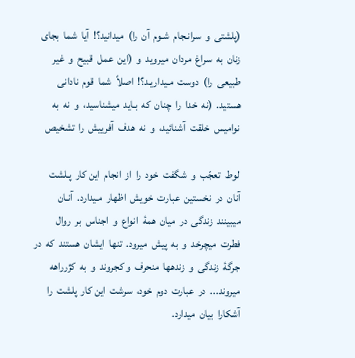(پلشتی  و  سرانـجام  شـوم  آن  را)  میدانید؟!  آیا  شما  بجای  زنان  به  سراغ  مردان  میروید  و  (این  عمل  قبیح  و  غیر  طبیعی  را)  دوست  مـیداریـد؟!  اصلاً  شما  قوم  نادانی  هستید.  (نه  خدا  را  چنان  که  بـاید  میشناسید،  و  نه  به  نوامیس  خلقت  آشنائید،  و  نه  هدف  آفرییش  را  تشخیص

لوط  تعجّب  و  شگفت  خود  را  از  انجام  این کار  پـلشت  آنان  در  نخستین  عبارت  خویش  اظهار  مـیدارد.  آنـان  میبینند  زندگی  در  میان  همۀ  انواع  و  اجناس  بر  روال  فطرت  میچرخد  و  به  پیش  میرود.  تنها  ایشان  هستند  که  در  جرگۀ  زندگی  و  زندهها  منحرف  و کجروند  و  به  کژرراهه  میروند...  در  عبارت  دوم  خود،  سرشت  این کار  پلشت  را  آشکارا  بیان  میدارد.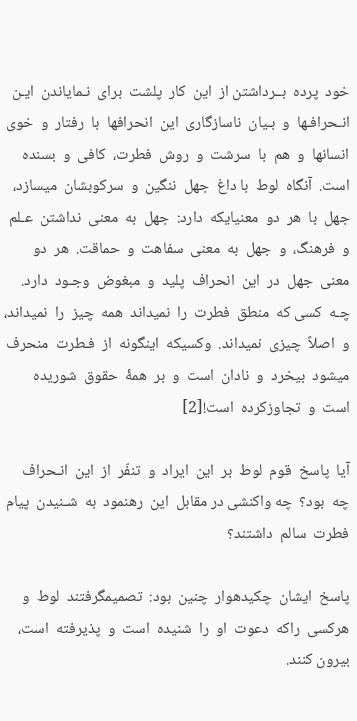خود  پرده  بــرداشتن از  این  کار  پلشت  برای  نـمایاندن  ایـن  انـحرافـها  و  بـیان  ناسازگاری  این  انحرافها  با  رفتار  و  خوی  انسانها  و  هم  با  سرشت  و  روش  فطرت،  کافی  و  بسنده  است.  آنگاه  لوط  با داغ  جهل  ننگین  و  سرکوبشان  میسازد،  جهل  با  هر  دو  معنیایکه  دارد:  جهل  به  معنی  نداشتن  عـلم  و  فرهنگ،  و  جهل  به  معنی  سفاهت  و  حماقت.  هر  دو  معنی  جهل  در  این  انحراف  پلید  و  مبغوض  وجـود  دارد.  چـه  کسی که  منطق  فطرت  را  نمیداند  همه  چیز  را  نمیداند،  و  اصلاً  چیزی  نمیداند.  وکسیکه  اینگونه  از  فـطرت  منحرف  میشود  بیخرد  و  نادان  است  و  بر  همۀ  حقوق  شوریده  است  و  تجاوزکرده  است![2]

آیا  پاسخ  قوم  لوط  بر  این  ایراد  و  تنفّر  از  این  انـحراف  چه  بود؟  چه واکنشی در مقابل  این  رهنمود  به  شـنیدن  پیام  فطرت  سالم  داشتند؟

پاسخ  ایشان  چکیدهوار  چنین  بود:  تصمیمگرفتند  لوط  و  هرکسی  راکه  دعوت  او  را  شنیده  است  و  پذیرفته  است،  بیرون کنند.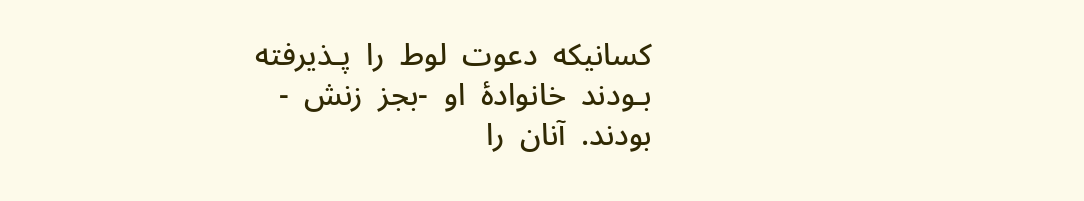کسانیکه  دعوت  لوط  را  پـذیرفته  بـودند  خانوادۀ  او  -بجز  زنش  -  بودند.  آنان  را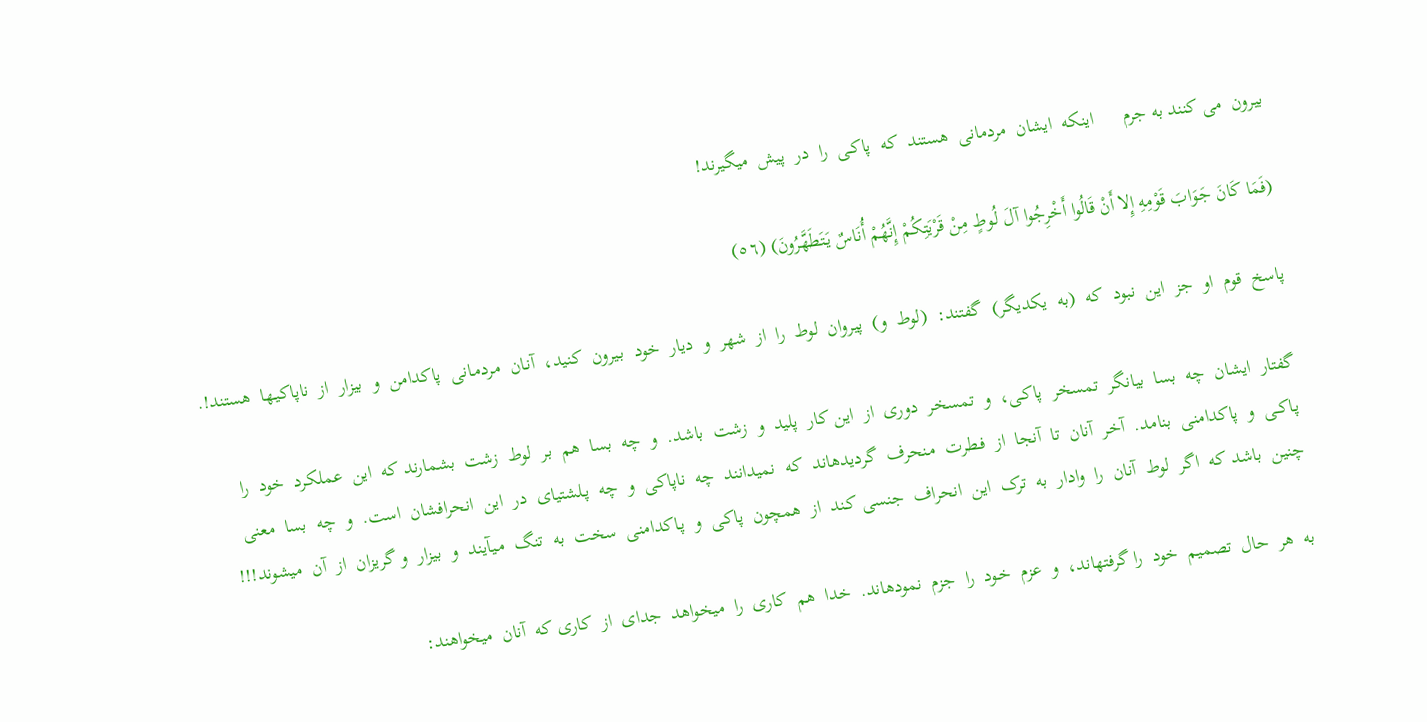بیرون  می کنند به جرم      اینکه  ایشان  مردمانی  هستند  که  پاکـی  را  در  پیش  میگیرند!

(فَمَا کَانَ جَوَابَ قَوْمِهِ إِلا أَنْ قَالُوا أَخْرِجُوا آلَ لُوطٍ مِنْ قَرْیَتِکُمْ إِنَّهُمْ أُنَاسٌ یَتَطَهَّرُونَ) (٥٦)

پاسخ  قوم  او  جز  این  نبود  که  (به  یکدیگر)  گفتند:  (لوط  و)  پیروان  لوط  را  از  شهر  و  دیار  خود  بـیرون  کنید،  آنـان  مردمـانی  پاکدامن  و  بیزار  از  ناپاکیـها  هستند‌!.

گفتار  ایشان  چه  بسا  بیانگر  تمسخر  پاکـی،  و  تمسخر  دوری  از  این کار  پلید  و  زشت  باشد.  و  چه  بسا  هم  بر  لوط  زشت  بشمارند که  این  عملکرد  خود  را  پـاکـی  و  پاکدامنی  بنامد.  آخر  آنان  تا  آنجا  از  فـطرت  مـنحرف  گردیدهاند  که  نمیدانند  چه  ناپاکی  و  چه  پـلشتیای  در  این  انحرافشان  است.  و  چه  بسا  معنی  چنین  باشد که  اگر  لوط  آنان  را  وادار  به  ترک  این  انحراف  جنسی کـند  از  همچون  پاکی  و  پـاکدامنی  سخت  به  تنگ  مـیآیند  و  بیزار  و گریزان  از  آن  میشوند!!!

به  هر  حال  تصمیم  خود  را گرفتهاند،  و  عزم  خـود  را  جزم  نمودهاند.  خدا  هم  کاری  را  میخواهد  جدای  از  کاری که  آنان  میخواهند: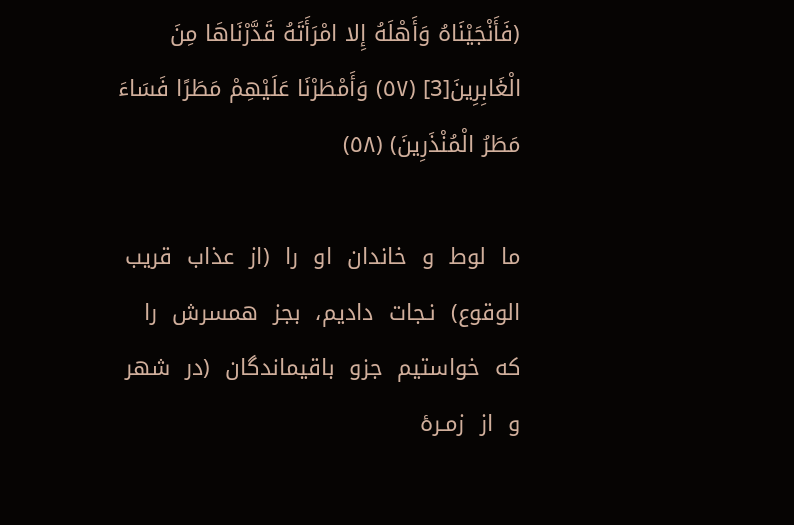(فَأَنْجَیْنَاهُ وَأَهْلَهُ إِلا امْرَأَتَهُ قَدَّرْنَاهَا مِنَ الْغَابِرِینَ[3] (٥٧) وَأَمْطَرْنَا عَلَیْهِمْ مَطَرًا فَسَاءَ مَطَرُ الْمُنْذَرِینَ) (٥٨)

ما  لوط  و  خاندان  او  را  (از  عذاب  قریب  الوقوع)  نـجات  دادیم،  بجز  همسرش  را  که  خواستیم  جزو  باقیماندگان  (در  شهر  و  از  زمـرۀ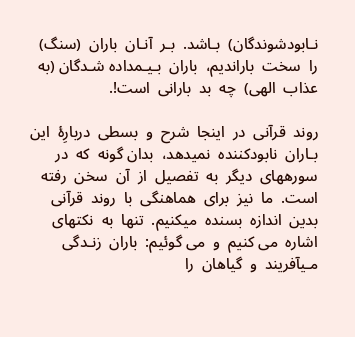نـابودشوندگان)  بـاشد.  بـر  آنـان  باران  (سنگ)  را  سخت  باراندیم،  باران  بـیـمداده شـدگان (به  عذاب  الهی)  چه  بد  بارانی  است‌!.

روند  قرآنی  در  اینجا  شرح  و  بسطی  دربارِۀ  این  بـاران  نابودکننده  نمیدهد،  بدان گونه  که  در  سورههای  دیگر  به  تفصیل  از  آن  سخن  رفته  است.  ما  نیز  برای  هماهنگی  با  روند  قرآنی  بدین  اندازه  بسنده  میکنیم.  تنها  به  نکتهای  اشاره  می کنیم  و  می گوئیم:  باران  زنـدگی  مـیآفریند  و  گیاهان  را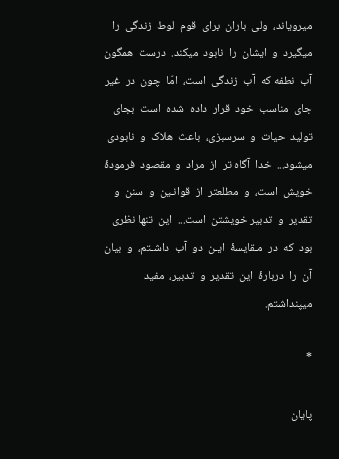میرویاند،  ولی  باران  برای  قوم  لوط  زندگی  را  میگیرد  و  ایشان  را  نابود  میکند.  درست  همگون  آب  نطفه که  آب  زندگی  است،  امّا  چون  در  غیر  جای  مناسب  خود  قرار  داده  شده  است  بجای  تولید  حیات  و  سرسبزی،  باعث  هلاک  و  نابودی  میشود...  خدا  آگاه تر  از  مراد  و  مقصود  فرمودۀ  خویش  است،  و  مطلعتر  از  قوانـین  و  سنن  و  تقدیر  و  تدبیر خویشتن  است...  این  تنها نظری  بود  که  در  مـقایسۀ  ایـن  دو  آب  داشـتم،  و  بیان  آن  را  دربارۀ  این  تقدیر  و  تدبیر،  مفید  میپنداشتم‌.

*

پایان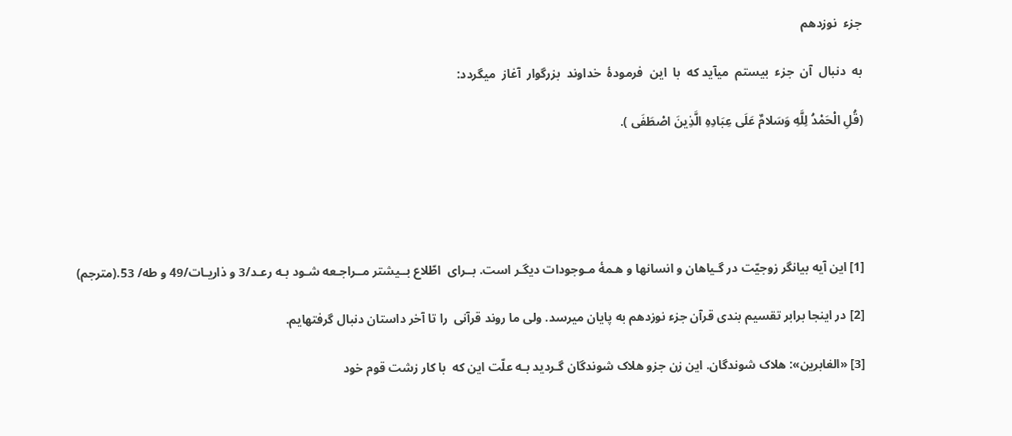جزء  نوزدهم

به  دنبال  آن  جزء  بیستم  میآید که  با  این  فرمودۀ  خداوند  بزرگوار  آغاز  میگردد:

(قُلِ الْحَمْدُ لِلَّهِ وَسَلامٌ عَلَى عِبَادِهِ الَّذِینَ اصْطَفَى ).





[1] این آیه بیانگر زوجیّت در گـیاهان و انسانها و هـمۀ مـوجودات دیگـر است. بــرای  اطّلاع بــیشتر مــراجـعه شـود بـه رعـد/3 و ذاریـات/49 و طه/ 53.(مترجم)

[2] در اینجا برابر تقسیم بندی قرآن جزء نوزدهم به پایان میرسد. ولی ما روند قرآنی  را تا آخر داستان دنبال گرفتهایم.

[3] «الغابرین»: هلاک شوندگان. این زن جزو هلاک شوندگان گـردید بـه علّت این که  با کار زشت قوم خود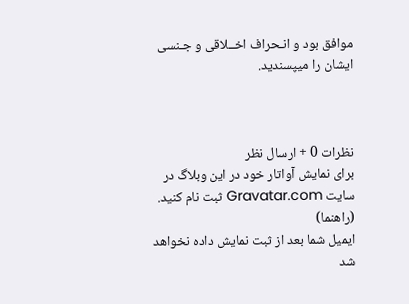موافق بود و انـحراف اخــلاقی و جـنسی ایشان را میپسندید.



نظرات 0 + ارسال نظر
برای نمایش آواتار خود در این وبلاگ در سایت Gravatar.com ثبت نام کنید. (راهنما)
ایمیل شما بعد از ثبت نمایش داده نخواهد شد